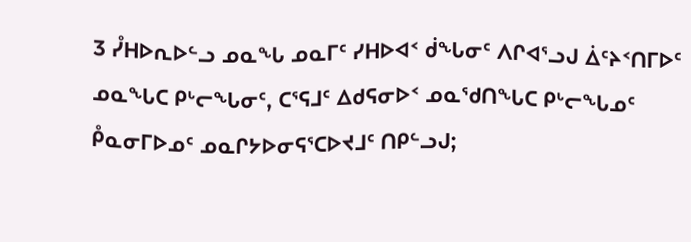3 ᓮᕼᐅᕆᐅᓪᓗ ᓄᓇᖓ ᓄᓇᒥᑦ ᓯᕼᐅᐊᑉ ᑰᖓᓂᑦ ᐱᒋᐊᕐᓗᒍ ᐄᑦᔨᑉᑎᒥᐅᑦ ᓄᓇᖓᑕ ᑭᒡᓕᖓᓂᑦ, ᑕᕐᕋᒧᑦ ᐃᑯᕋᓂᐅᑉ ᓄᓇᖁᑎᖓᑕ ᑭᒡᓕᖓᓄᑦ ᑬᓇᓂᒥᐅᓄᑦ ᓄᓇᒋᔭᐅᓂᕋᕐᑕᐅᔪᒧᑦ ᑎᑭᓪᓗᒍ;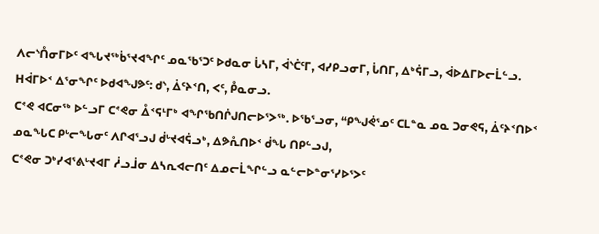ᐱᓕᔅᑍᓂᒥᐅᑦ ᐊᖓᔪᖅᑳᕐᔪᐊᖏᑦ ᓄᓇᖃᕐᑐᑦ ᐅᑯᓇᓂ ᒑᓴᒥ, ᐋᔅᑖᑦᒥ, ᐊᓯᑭᓗᓂᒥ, ᒑᑎᒥ, ᐃᒃᕌᒥᓗ, ᐋᐅᐃᒥᐅᓕᒫᓪᓗ.
ᕼᐋᒥᐅᑉ ᐃᕐᓂᖏᑦ ᐅᑯᐊᖑᕗᑦ: ᑯᔅ, ᐄᑦᔨᑉᑎ, ᐸᑦ, ᑬᓇᓂᓗ.
ᑕᕝᕙ ᐊᑕᓂᖅ ᐅᓪᓗᒥ ᑕᕝᕙᓂ ᐂᑉᕋᒻᒥᒃ ᐊᖏᖃᑎᒌᒍᑎᓕᐅᕐᐳᖅ. ᐅᖃᕐᓗᓂ, “ᑭᖑᕚᕐᓄᑦ ᑕᒪᓐᓇ ᓄᓇ ᑐᓂᕙᕋ, ᐄᑦᔨᑉᑎᐅᑉ ᓄᓇᖓᑕ ᑭᒡᓕᖓᓂᑦ ᐱᒋᐊᕐᓗᒍ ᑰᒡᔪᐊᕌᓗᒃ, ᐃᕗᕅᑎᐅᑉ ᑰᖓ ᑎᑭᓪᓗᒍ,
ᑕᕝᕙᓂ ᑐᒃᓯᐊᕐᕕᒡᔪᐊᒥ ᓲᓗᒨᓂ ᐃᓴᕆᐊᓕᑎᑦ ᐃᓄᓕᒫᖏᓪᓗ ᓇᓪᓕᐅᓐᓂᕐᓯᐅᕐᐳᑦ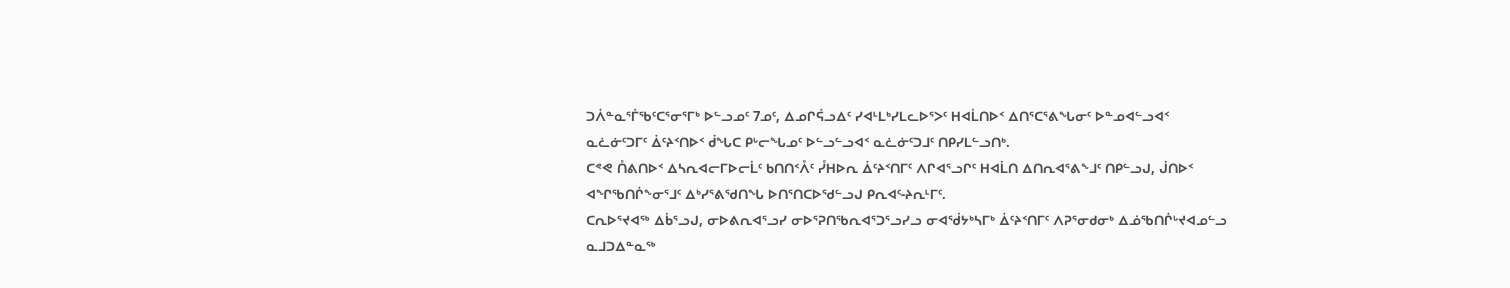ᑐᐲᓐᓇᕐᒦᖃᑦᑕᕐᓂᕐᒥᒃ ᐅᓪᓗᓄᑦ 7ᓄᑦ, ᐃᓄᒋᕌᓗᐃᑦ ᓯᐊᒻᒪᒃᓯᒪᓚᐅᕐᐳᑦ ᕼᐊᒫᑎᐅᑉ ᐃᑎᕐᑕᕐᕕᖓᓂᑦ ᐅᓐᓄᐊᓪᓗᐊᑉ ᓇᓛᓃᑦᑐᒥᑦ ᐄᑦᔨᑉᑎᐅᑉ ᑰᖓᑕ ᑭᒡᓕᖓᓄᑦ ᐅᓪᓗᓪᓗᐊᑉ ᓇᓛᓃᑦᑐᒧᑦ ᑎᑭᓯᒪᓪᓗᑎᒃ.
ᑕᕝᕙ ᑍᕕᑎᐅᑉ ᐃᓴᕆᐊᓕᒥᐅᓕᒫᑦ ᑲᑎᑎᑉᐰᑦ ᓮᕼᐅᕆ ᐄᑦᔨᑉᑎᒥᑦ ᐱᒋᐊᕐᓗᒋᑦ ᕼᐊᒫᑎ ᐃᑎᕆᐊᕐᕕᖕᒧᑦ ᑎᑭᓪᓗᒍ, ᒎᑎᐅᑉ ᐊᖏᖃᑎᒌᖕᓂᕐᒧᑦ ᐃᒃᓯᕐᕕᖁᑎᖓ ᐅᑎᕐᑎᑕᐅᖁᓪᓗᒍ ᑭᕆᐊᑦ-ᔨᕆᒻᒥᑦ.
ᑕᕆᐅᕐᔪᐊᖅ ᐃᑳᕐᓗᒍ, ᓂᐅᕕᕆᐊᕐᓗᓯ ᓂᐅᕐᕈᑎᖃᕆᐊᕐᑐᕐᓗᓯᓗ ᓂᐊᖂᔭᒃᓴᒥᒃ ᐄᑦᔨᑉᑎᒥᑦ ᐱᕈᕐᓂᑯᓂᒃ ᐃᓅᖃᑎᒌᒡᔪᐊᓄᓪᓗ ᓇᒧᑐᐃᓐᓇᖅ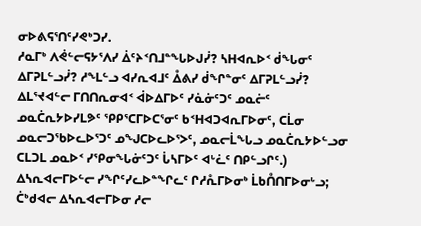ᓂᐅᕕᕋᕐᑎᑦᓯᕙᒃᑐᓯ.
ᓱᓇᒥᒃ ᐱᕚᓪᓕᕋᔭᕐᐱᓯ ᐄᑦᔨᑉᑎᒧᓐᖓᐅᒍᓰ? ᓴᕼᐊᕆᐅᑉ ᑰᖓᓂᑦ ᐃᒥᕈᒪᓪᓗᓰ? ᓱᖕᒪᓪᓗ ᐊᓯᕆᐊᒧᑦ ᐂᕕᓯ ᑰᖏᓐᓂᑦ ᐃᒥᕈᒪᓪᓗᓰ?
ᐃᒪᕐᔪᐊᓪᓕ ᒥᑎᑎᕆᓂᐊᑉ ᐋᐅᐃᒥᐅᑦ ᓯᓈᓃᑦᑐᑦ ᓄᓇᓖᑦ ᓄᓇᑖᕆᔭᐅᓯᒪᕗᑦ ᕿᑭᕐᑕᒥᐅᑕᕐᓂᑦ ᑲᑉᕼᐊᑐᐊᕆᒥᐅᓂᑦ, ᑕᒫᓂ ᓄᓇᓕᑐᖃᐅᓚᐅᕐᑐᑦ ᓄᖑᑕᐅᓚᐅᕐᐳᑦ, ᓄᓇᓕᒫᖓᓗ ᓄᓇᑖᕆᔭᐅᓪᓗᓂ ᑕᒪᑐᒪ ᓄᓇᐅᑉ ᓯᕿᓂᖓᓃᑦᑐᑦ ᒑᓴᒥᐅᑦ ᐊᒡᓛᑦ ᑎᑭᓪᓗᒋᑦ.)
ᐃᓴᕆᐊᓕᒥᐅᓪᓕ ᓯᖏᑦᓯᓚᐅᓐᖏᓚᑦ ᒋᓱᕅᒥᐅᓂᒃ ᒫᑲᑍᑎᒥᐅᓂᒡᓗ; ᑖᒃᑯᐊᓕ ᐃᓴᕆᐊᓕᒥᐅᓂ ᓱᓕ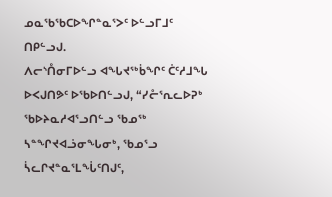ᓄᓇᖃᖃᑕᐅᖏᓐᓇᕐᐳᑦ ᐅᓪᓗᒥᒧᑦ ᑎᑭᓪᓗᒍ.
ᐱᓕᔅᑍᓂᒥᐅᓪᓗ ᐊᖓᔪᖅᑳᖏᑦ ᑖᑦᓱᒧᖓ ᐅᐸᒍᑎᕗᑦ ᐅᖃᐅᑎᓪᓗᒍ, “ᓯᓔᕐᕆᓚᐅᕈᒃ ᖃᐅᔨᓇᓱᐊᕐᓗᑎᓪᓗ ᖃᓄᖅ ᓴᓐᖏᔪᐊᓘᓂᖓᓂᒃ, ᖃᓄᕐᓗ ᓵᓚᒋᔪᓐᓇᕐᒪᖔᑦᑎᒍᑦ,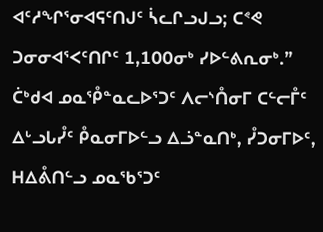ᐊᑦᓱᖏᕐᓂᐊᕋᑦᑎᒍᑦ ᓵᓚᒋᓗᒍᓗ; ᑕᕝᕙ ᑐᓂᓂᐊᕐᐸᑦᑎᒋᑦ 1,100ᓂᒃ ᓯᐅᓪᕕᕆᓂᒃ.”
ᑖᒃᑯᐊ ᓄᓇᕾᓐᓇᓚᐅᕐᑐᑦ ᐱᓕᔅᑍᓂᒥ ᑕᓪᓕᒤᑦ ᐃᒡᓗᒐᓮᑦ ᑬᓇᓂᒥᐅᓪᓗ ᐃᓘᓐᓇᑎᒃ, ᓮᑐᓂᒥᐅᑦ, ᕼᐃᕔᑎᓪᓗ ᓄᓇᖃᕐᑐᑦ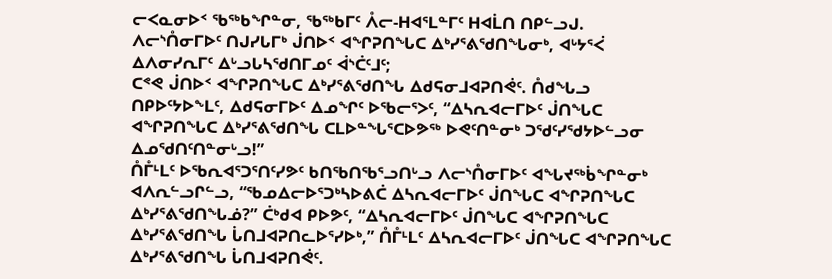ᓕᐸᓇᓂᐅᑉ ᖃᖅᑲᖏᓐᓂ, ᖃᖅᑲᒥᑦ ᐰᓕ-ᕼᐊᕐᒪᓐᒥᑦ ᕼᐊᒫᑎ ᑎᑭᓪᓗᒍ.
ᐱᓕᔅᑍᓂᒥᐅᑦ ᑎᒍᓯᒐᒥᒃ ᒎᑎᐅᑉ ᐊᖏᕈᑎᖓᑕ ᐃᒃᓯᕐᕕᖁᑎᖓᓂᒃ, ᐊᒡᔭᕐᐹ ᐃᐱᓂᓯᕆᒥᑦ ᐃᒡᓗᒐᓴᖁᑎᒥᓄᑦ ᐋᔅᑖᑦᒧᑦ;
ᑕᕝᕙ ᒎᑎᐅᑉ ᐊᖏᕈᑎᖓᑕ ᐃᒃᓯᕐᕕᖁᑎᖓ ᐃᑯᕋᓂᒧᐊᕈᑎᕚᑦ. ᑍᑯᖓᓗ ᑎᑭᐅᑦᔭᐅᖕᒪᑦ, ᐃᑯᕋᓂᒥᐅᑦ ᐃᓄᖏᑦ ᐅᖃᓕᕐᐳᑦ, “ᐃᓴᕆᐊᓕᒥᐅᑦ ᒎᑎᖓᑕ ᐊᖏᕈᑎᖓᑕ ᐃᒃᓯᕐᕕᖁᑎᖓ ᑕᒪᐅᓐᖓᕐᑕᐅᕗᖅ ᐅᕙᑦᑎᓐᓂᒃ ᑐᖁᑦᓯᖁᔭᐅᓪᓗᓂ ᐃᓄᖁᑎᑦᑎᓐᓂᒡᓗ!”
ᑍᒤᒻᒪᑦ ᐅᖃᕆᐊᕐᑐᕐᑎᑦᓯᕗᑦ ᑲᑎᖃᑎᖃᕐᓗᑎᒡᓗ ᐱᓕᔅᑍᓂᒥᐅᑦ ᐊᖓᔪᖅᑳᖏᓐᓂᒃ ᐊᐱᕆᓪᓗᒋᓪᓗ, “ᖃᓄᐃᓕᐅᕐᑐᒃᓴᐅᕕᑖ ᐃᓴᕆᐊᓕᒥᐅᑦ ᒎᑎᖓᑕ ᐊᖏᕈᑎᖓᑕ ᐃᒃᓯᕐᕕᖁᑎᖓᓅ?” ᑖᒃᑯᐊ ᑭᐅᕗᑦ, “ᐃᓴᕆᐊᓕᒥᐅᑦ ᒎᑎᖓᑕ ᐊᖏᕈᑎᖓᑕ ᐃᒃᓯᕐᕕᖁᑎᖓ ᒑᑎᒧᐊᕈᑎᓚᐅᕐᓯᐅᒃ,” ᑍᒤᒻᒪᑦ ᐃᓴᕆᐊᓕᒥᐅᑦ ᒎᑎᖓᑕ ᐊᖏᕈᑎᖓᑕ ᐃᒃᓯᕐᕕᖁᑎᖓ ᒑᑎᒧᐊᕈᑎᕚᑦ.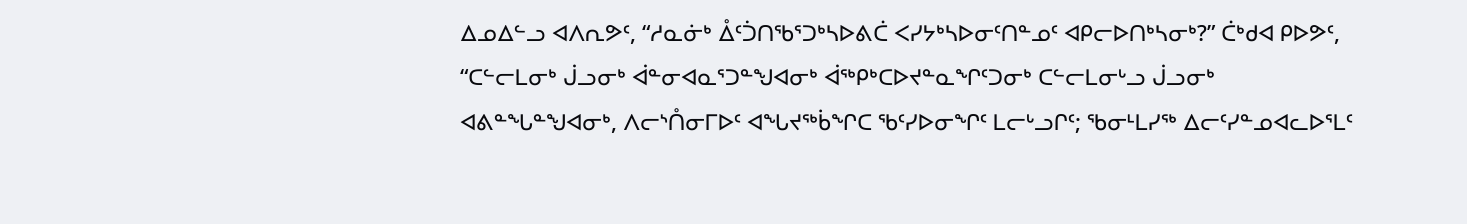ᐃᓄᐃᓪᓗ ᐊᐱᕆᕗᑦ, “ᓱᓇᓃᒃ ᐂᑦᑑᑎᖃᕐᑐᒃᓴᐅᕕᑖ ᐸᓯᔭᒃᓴᐅᓂᑦᑎᓐᓄᑦ ᐊᑭᓕᐅᑎᒃᓴᓂᒃ?” ᑖᒃᑯᐊ ᑭᐅᕗᑦ, “ᑕᓪᓕᒪᓂᒃ ᒎᓗᓂᒃ ᐋᓐᓂᐊᓇᕐᑐᓐᖑᐊᓂᒃ ᐋᖅᑭᒃᑕᐅᔪᓐᓇᖏᑦᑐᓂᒃ ᑕᓪᓕᒪᓂᒡᓗ ᒎᓗᓂᒃ ᐊᕕᓐᖓᓐᖑᐊᓂᒃ, ᐱᓕᔅᑍᓂᒥᐅᑦ ᐊᖓᔪᖅᑳᖏᑕ ᖃᑦᓯᐅᓂᖏᑦ ᒪᓕᒡᓗᒋᑦ; ᖃᓂᒻᒪᓯᖅ ᐃᓕᑦᓯᓐᓄᐊᓚᐅᕐᒪᑦ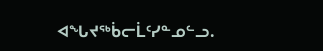ᐊᖓᔪᖅᑳᓕᒫᑦᓯᓐᓄᓪᓗ.